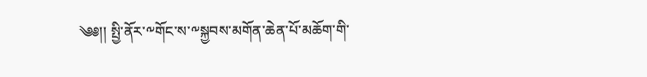༄༅།། སྤྱི་ནོར་༸གོང་ས་༸སྐྱབས་མགོན་ཆེན་པོ་མཆོག་གི་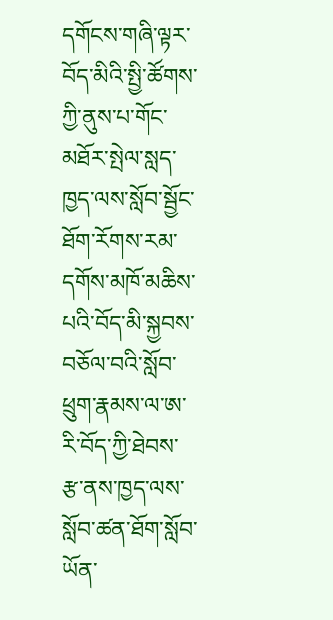དགོངས་གཞི་ལྟར་བོད་མིའི་སྤྱི་ཚོགས་ཀྱི་ནུས་པ་གོང་མཐོར་སྤེལ་སླད་ཁྱད་ལས་སློབ་སྦྱོང་ཐོག་རོགས་རམ་དགོས་མཁོ་མཆིས་པའི་བོད་མི་སྐྱབས་བཅོལ་བའི་སློབ་ཕྲུག་རྣམས་ལ་ཨ་རི་བོད་ཀྱི་ཐེབས་རྩ་ནས་ཁྱད་ལས་སློབ་ཚན་ཐོག་སློབ་ཡོན་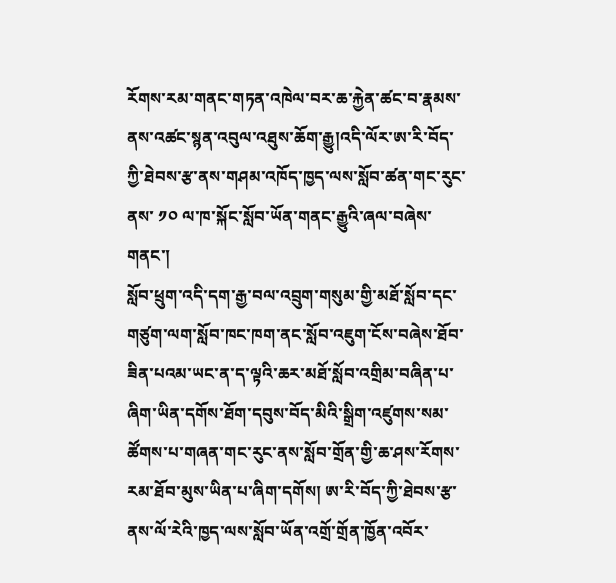རོགས་རམ་གནང་གཏན་འཁེལ་བར་ཆ་རྐྱེན་ཚང་བ་རྣམས་ནས་འཚང་སྙན་འབུལ་འཐུས་ཆོག་རྒྱུ།འདི་ལོར་ཨ་རི་བོད་ཀྱི་ཐེབས་རྩ་ནས་གཤམ་འཁོད་ཁྱད་ལས་སློབ་ཚན་གང་རུང་ནས་ ༡༠ ལ་ཁ་སྐོང་སློབ་ཡོན་གནང་རྒྱུའི་ཞལ་བཞེས་གནང་།
སློབ་ཕྲུག་འདི་དག་རྒྱ་བལ་འབྲུག་གསུམ་གྱི་མཐོ་སློབ་དང་གཙུག་ལག་སློབ་ཁང་ཁག་ནང་སློབ་འཇུག་ངོས་བཞེས་ཐོབ་ཟིན་པའམ་ཡང་ན་ད་ལྟའི་ཆར་མཐོ་སློབ་འགྲིམ་བཞིན་པ་ཞིག་ཡིན་དགོས་ཐོག་དབུས་བོད་མིའི་སྒྲིག་འཛུགས་སམ་ཚོགས་པ་གཞན་གང་རུང་ནས་སློབ་གྲོན་གྱི་ཆ་ཤས་རོགས་རམ་ཐོབ་མུས་ཡིན་པ་ཞིག་དགོས། ཨ་རི་བོད་ཀྱི་ཐེབས་རྩ་ནས་ལོ་རེའི་ཁྱད་ལས་སློབ་ཡོན་འགྲོ་གྲོན་ཁྱོན་འབོར་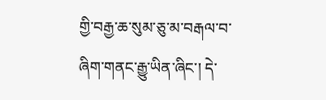གྱི་བརྒྱ་ཆ་སུམ་ཅུ་མ་བརྒལ་བ་ཞིག་གནང་རྒྱུ་ཡིན་ཞིང་། དེ་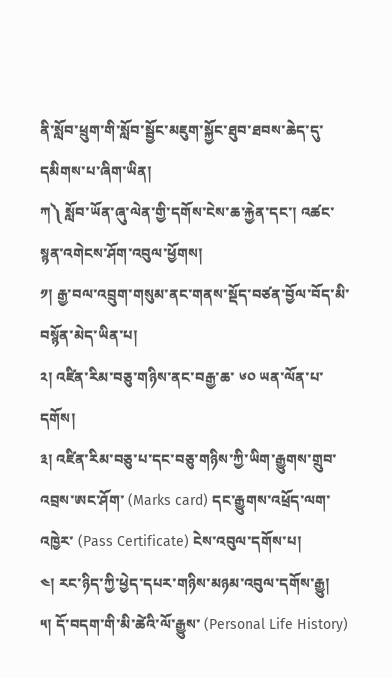ནི་སློབ་ཕྲུག་གི་སློབ་སྦྱོང་མཇུག་སྐྱོང་ཐུབ་ཐབས་ཆེད་དུ་དམིགས་པ་ཞིག་ཡིན།
ཀ༽ སློབ་ཡོན་ཞུ་ལེན་གྱི་དགོས་ངེས་ཆ་རྐྱེན་དང་། འཚང་སྙན་འགེངས་ཤོག་འབུལ་ཕྱོགས།
༡། རྒྱ་བལ་འབྲུག་གསུམ་ནང་གནས་སྡོད་བཙན་བྱོལ་བོད་མི་བསྙོན་མེད་ཡིན་པ།
༢། འཛིན་རིམ་བཅུ་གཉིས་ནང་བརྒྱ་ཆ་ ༦༠ ཡན་ལོན་པ་དགོས།
༣། འཛིན་རིམ་བཅུ་པ་དང་བཅུ་གཉིས་ཀྱི་ཡིག་རྒྱུགས་གྲུབ་འབྲས་ཨང་ཤོག་ (Marks card) དང་རྒྱུགས་འཕྲོད་ལག་འཁྱེར་ (Pass Certificate) ངེས་འབུལ་དགོས་པ།
༤། རང་ཉིད་ཀྱི་ཕྱེད་དཔར་གཉིས་མཉམ་འབུལ་དགོས་རྒྱུ།
༥། དོ་བདག་གི་མི་ཚེའི་ལོ་རྒྱུས་ (Personal Life History)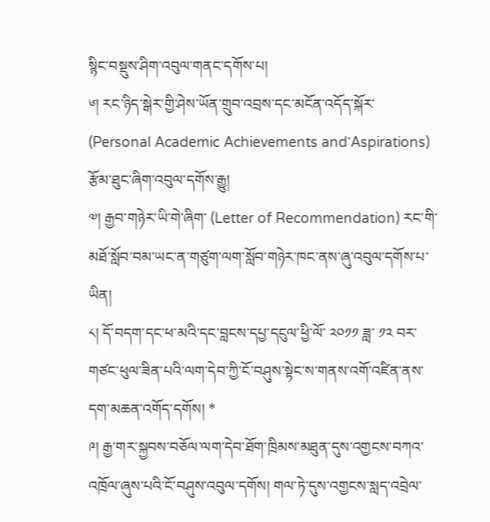སྙིང་བསྡུས་ཤིག་འབུལ་གནང་དགོས་པ།
༦། རང་ཉིད་སྒེར་གྱི་ཤེས་ཡོན་གྲུབ་འབྲས་དང་མངོན་འདོད་སྐོར་ (Personal Academic Achievements and་Aspirations) རྩོམ་ཐུང་ཞིག་འབུལ་དགོས་རྒྱུ།
༧། རྒྱབ་གཉེར་ཡི་གེ་ཞིག་ (Letter of Recommendation) རང་གི་མཐོ་སློབ་བམ་ཡང་ན་གཙུག་ལག་སློབ་གཉེར་ཁང་ནས་ཞུ་འབུལ་དགོས་པ་ཡིན།
༨། དོ་བདག་དང་ཕ་མའི་དང་བླངས་དཔྱ་དངུལ་ཕྱི་ལོ་ ༢༠༡༡ ཟླ་ ༡༢ བར་གཙང་ཕུལ་ཟིན་པའི་ལག་དེབ་ཀྱི་ངོ་བཤུས་སྟེང་ས་གནས་འགོ་འཛིན་ནས་དག་མཆན་འགོད་དགོས། *
༩། རྒྱ་གར་སྐྱབས་བཅོལ་ལག་དེབ་ཐོག་ཁྲིམས་མཐུན་དུས་འགྱངས་བཀའ་འཁྲོལ་ཞུས་པའི་ངོ་བཤུས་འབུལ་དགོས། གལ་ཏེ་དུས་འགྱངས་སླད་འབྲེལ་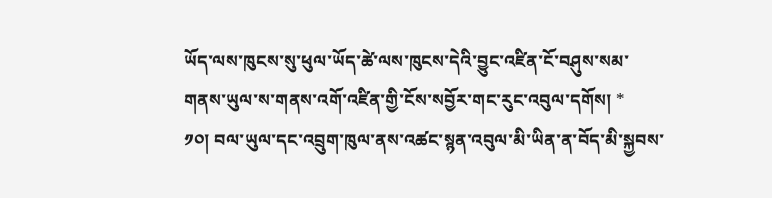ཡོད་ལས་ཁུངས་སུ་ཕུལ་ཡོད་ཚེ་ལས་ཁུངས་དེའི་བྱུང་འཛིན་ངོ་བཤུས་སམ་གནས་ཡུལ་ས་གནས་འགོ་འཛིན་གྱི་ངོས་སབྱོར་གང་རུང་འབུལ་དགོས། *
༡༠། བལ་ཡུལ་དང་འབྲུག་ཁུལ་ནས་འཚང་སྙན་འབུལ་མི་ཡིན་ན་བོད་མི་སྐྱབས་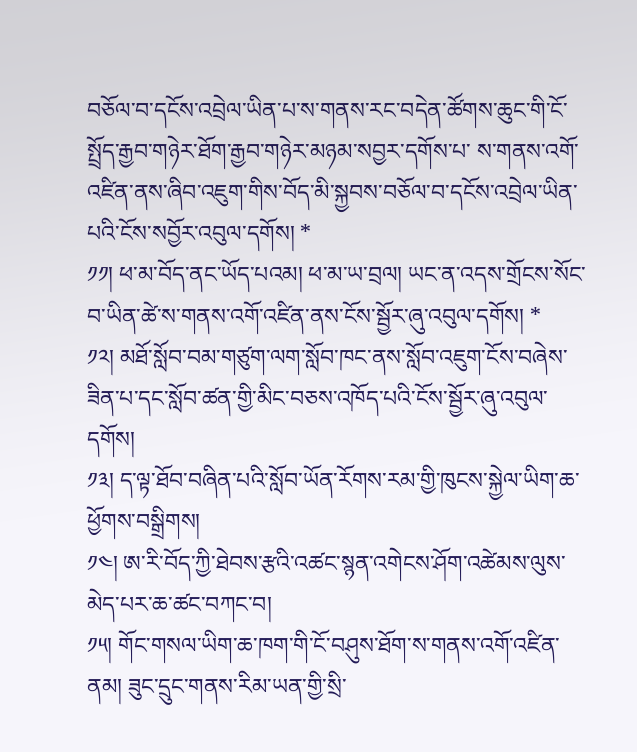བཅོལ་བ་དངོས་འབྲེལ་ཡིན་པ་ས་གནས་རང་བདེན་ཚོགས་ཆུང་གི་ངོ་སྤྲོད་རྒྱབ་གཉེར་ཐོག་རྒྱབ་གཉེར་མཉམ་སབྱར་དགོས་པ་ ས་གནས་འགོ་འཛིན་ནས་ཞིབ་འཇུག་གིས་བོད་མི་སྐྱབས་བཅོལ་བ་དངོས་འབྲེལ་ཡིན་པའི་ངོས་སབྱོར་འབུལ་དགོས། *
༡༡། ཕ་མ་བོད་ནང་ཡོད་པའམ། ཕ་མ་ཡ་བྲལ། ཡང་ན་འདས་གྲོངས་སོང་བ་ཡིན་ཚེ་ས་གནས་འགོ་འཛིན་ནས་ངོས་སྦྱོར་ཞུ་འབུལ་དགོས། *
༡༢། མཐོ་སློབ་བམ་གཙུག་ལག་སློབ་ཁང་ནས་སློབ་འཇུག་ངོས་བཞེས་ཟིན་པ་དང་སློབ་ཚན་གྱི་མིང་བཅས་འཁོད་པའི་ངོས་སྦྱོར་ཞུ་འབུལ་དགོས།
༡༣། ད་ལྟ་ཐོབ་བཞིན་པའི་སློབ་ཡོན་རོགས་རམ་གྱི་ཁུངས་སྐྱེལ་ཡིག་ཆ་ཕྱོགས་བསྒྲིགས།
༡༤། ཨ་རི་བོད་ཀྱི་ཐེབས་རྩའི་འཚང་སྙན་འགེངས་ཤོག་འཚེམས་ལུས་མེད་པར་ཆ་ཚང་བཀང་བ།
༡༥། གོང་གསལ་ཡིག་ཆ་ཁག་གི་ངོ་བཤུས་ཐོག་ས་གནས་འགོ་འཛིན་ནམ། ཟུང་དྲུང་གནས་རིམ་ཡན་གྱི་སྲི་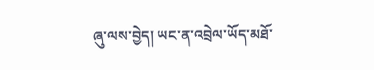ཞུ་ལས་བྱེད། ཡང་ན་འབྲེལ་ཡོད་མཐོ་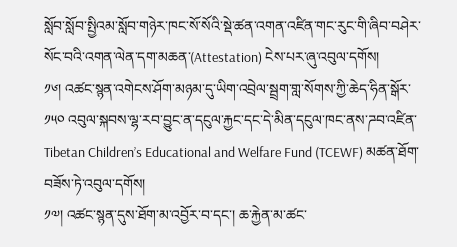སློབ་སློབ་སྤྱིའམ་སློབ་གཉེར་ཁང་སོ་སོའི་སྡེ་ཚན་འགན་འཛིན་གང་རུང་གི་ཞིབ་བཤེར་སོང་བའི་འགན་ལེན་དག་མཆན་(Attestation) ངེས་པར་ཞུ་འབུལ་དགོས།
༡༦། འཚང་སྙན་འགེངས་ཤོག་མཉམ་དུ་ཡིག་འབྲེལ་སྦྲག་གླ་སོགས་ཀྱི་ཆེད་ཧིན་སྒོར་ ༡༥༠ འབུལ་སྐབས་ལྷ་རབ་བྱུང་ན་དངུལ་རྐྱང་དང་དེ་མིན་དངུལ་ཁང་ནས་ཌབ་འཛིན་ Tibetan Children’s Educational and Welfare Fund (TCEWF) མཚན་ཐོག་བཟོས་ཏེ་འབུལ་དགོས།
༡༧། འཚང་སྙན་དུས་ཐོག་མ་འབྱོར་བ་དང་། ཆ་རྐྱེན་མ་ཚང་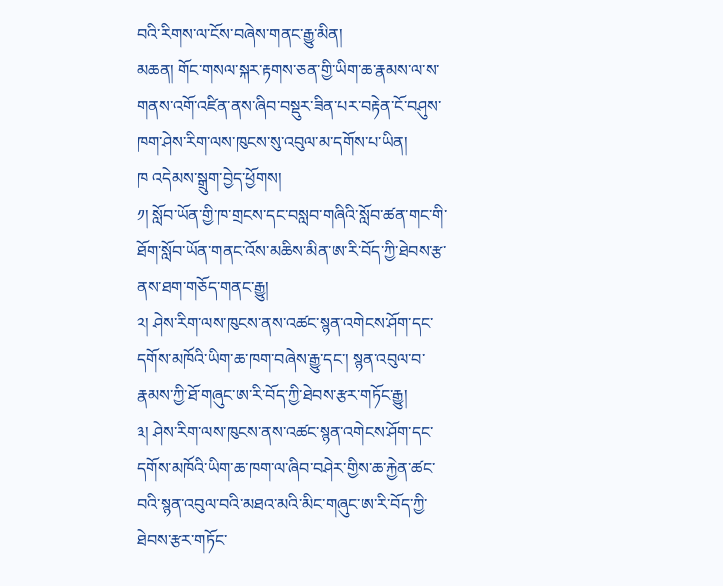བའི་རིགས་ལ་ངོས་བཞེས་གནང་རྒྱུ་མིན།
མཆན། གོང་གསལ་སྐར་རྟགས་ཅན་གྱི་ཡིག་ཆ་རྣམས་ལ་ས་གནས་འགོ་འཛིན་ནས་ཞིབ་བསྡུར་ཟིན་པར་བརྟེན་ངོ་བཤུས་ཁག་ཤེས་རིག་ལས་ཁུངས་སུ་འབུལ་མ་དགོས་པ་ཡིན།
ཁ འདེམས་སྒྲུག་བྱེད་ཕྱོགས།
༡། སློབ་ཡོན་གྱི་ཁ་གྲངས་དང་བསླབ་གཞིའི་སློབ་ཚན་གང་གི་ཐོག་སློབ་ཡོན་གནང་འོས་མཆིས་མིན་ཨ་རི་བོད་ཀྱི་ཐེབས་རྩ་ནས་ཐག་གཅོད་གནང་རྒྱུ།
༢། ཤེས་རིག་ལས་ཁུངས་ནས་འཚང་སྙན་འགེངས་ཤོག་དང་དགོས་མཁོའི་ཡིག་ཆ་ཁག་བཞེས་རྒྱུ་དང་། སྙན་འབུལ་བ་རྣམས་ཀྱི་ཐོ་གཞུང་ཨ་རི་བོད་ཀྱི་ཐེབས་རྩར་གཏོང་རྒྱུ།
༣། ཤེས་རིག་ལས་ཁུངས་ནས་འཚང་སྙན་འགེངས་ཤོག་དང་དགོས་མཁོའི་ཡིག་ཆ་ཁག་ལ་ཞིབ་བཤེར་གྱིས་ཆ་རྐྱེན་ཚང་བའི་སྙན་འབུལ་བའི་མཐའ་མའི་མིང་གཞུང་ཨ་རི་བོད་ཀྱི་ཐེབས་རྩར་གཏོང་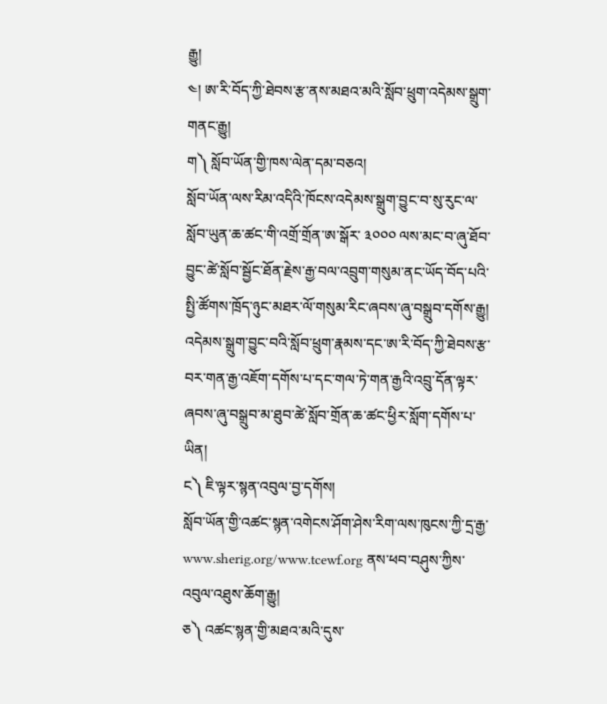རྒྱུ།
༤། ཨ་རི་བོད་ཀྱི་ཐེབས་རྩ་ནས་མཐའ་མའི་སློབ་ཕྲུག་འདེམས་སྒྲུག་གནང་རྒྱུ།
ག༽ སློབ་ཡོན་གྱི་ཁས་ལེན་དམ་བཅའ།
སློབ་ཡོན་ལས་རིམ་འདིའི་ཁོངས་འདེམས་སྒྲུག་བྱུང་བ་སུ་རུང་ལ་སློབ་ཡུན་ཆ་ཚང་གི་འགྲོ་གྲོན་ཨ་སྒོར་ ༣༠༠༠ ལས་མང་བ་ཞུ་ཐོབ་བྱུང་ཚེ་སློབ་སྦྱོང་ཐོན་རྗེས་རྒྱ་བལ་འབྲུག་གསུམ་ནང་ཡོད་བོད་པའི་སྤྱི་ཚོགས་ཁྲོད་ཉུང་མཐར་ལོ་གསུམ་རིང་ཞབས་ཞུ་བསྒྲུབ་དགོས་རྒྱུ། འདེམས་སྒྲུག་བྱུང་བའི་སློབ་ཕྲུག་རྣམས་དང་ཨ་རི་བོད་ཀྱི་ཐེབས་རྩ་བར་གན་རྒྱ་འཇོག་དགོས་པ་དང་གལ་ཏེ་གན་རྒྱའི་འབྲུ་དོན་ལྟར་ཞབས་ཞུ་བསྒྲུབ་མ་ཐུབ་ཚེ་སློབ་གྲོན་ཆ་ཚང་ཕྱིར་སློག་དགོས་པ་ཡིན།
ང༽ ཇི་ལྟར་སྙན་འབུལ་བྱ་དགོས།
སློབ་ཡོན་གྱི་འཚང་སྙན་འགེངས་ཤོག་ཤེས་རིག་ལས་ཁུངས་ཀྱི་དྲ་རྒྱ་ www.sherig.org/www.tcewf.org ནས་ཕབ་བཤུས་ཀྱིས་འབུལ་འཐུས་ཆོག་རྒྱུ།
ཅ༽ འཚང་སྙན་གྱི་མཐའ་མའི་དུས་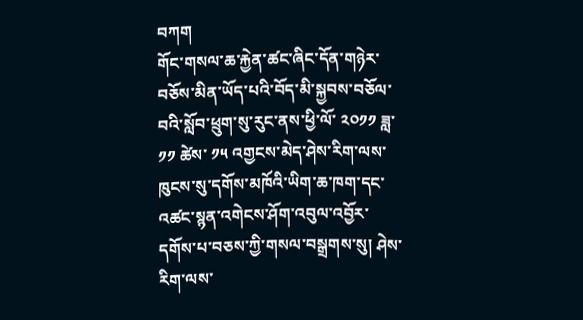བཀག
གོང་གསལ་ཆ་རྐྱེན་ཚང་ཞིང་དོན་གཉེར་བཅོས་མིན་ཡོད་པའི་བོད་མི་སྐྱབས་བཅོལ་བའི་སློབ་ཕྲུག་སུ་རུང་ནས་ཕྱི་ལོ་ ༢༠༡༡ ཟླ་ ༡༡ ཚེས་ ༡༥ འགྱངས་མེད་ཤེས་རིག་ལས་ཁུངས་སུ་དགོས་མཁོའི་ཡིག་ཆ་ཁག་དང་འཚང་སྙན་འགེངས་ཤོག་འབུལ་འབྱོར་དགོས་པ་བཅས་ཀྱི་གསལ་བསྒྲགས་སུ། ཤེས་རིག་ལས་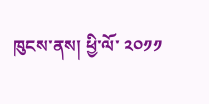ཁུངས་ནས། ཕྱི་ལོ་ ༢༠༡༡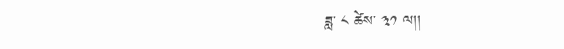ཟླ་ ༨ ཚེས་ ༣༡ ལ།།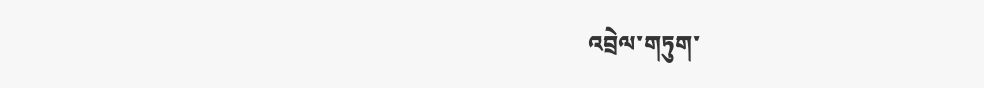འབྲེལ་གཏུག་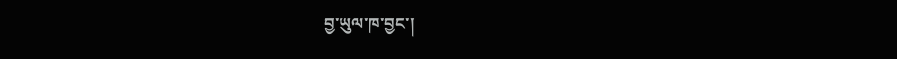བྱ་ཡུལ་ཁ་བྱང་།